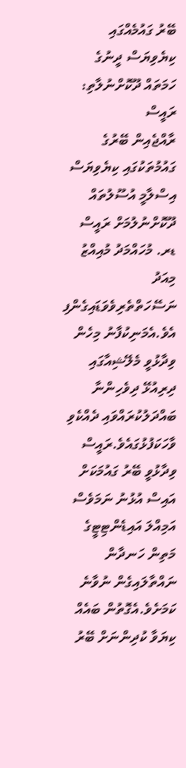ބޭރު ގައުމެއްގައި ކިޔެވިޔަސް ދީނުގެ ހަމަތައް ދޫކޮށްނުލާތި: ރައީސް
ރާއްޖެއިން ބޭރުގެ ގައުމުތަކުގައި ކިޔެވިޔަސް އިސްލާމީ އުސޫލުތައް ދޫކޮށްނުލުމަށް ރައީސް ޑރ. މުހައްމަދު މުއިއްޒު މިއަދު ނަސޭހަތްތެރިވެވަޑައިގެންފި އެވެ.އެމަނިކުފާނު މިހެން ވިދާޅުވީ މެލޭޝިއާގައި ދިރިއުޅޭ ދިވެހިންނާ ބައްދަލުކުރައްވައި ދެއްކެވި ވާހަކަފުޅުގައެވެ.ރައީސް ވިދާޅުވީ ބޭރު ގައުމަކަށް އައިސް އުޅުނު ނަމަވެސް އަމިއްލަ އައިޑެންޓިޓީގެ މަތިން ހަނދާން ނައްތާލައިގެން ނުވާނެ ކަމަށެވެ.އެގޮތުން ބައެއް ކިޔަވާ ކުދިންނަށް ބޭރު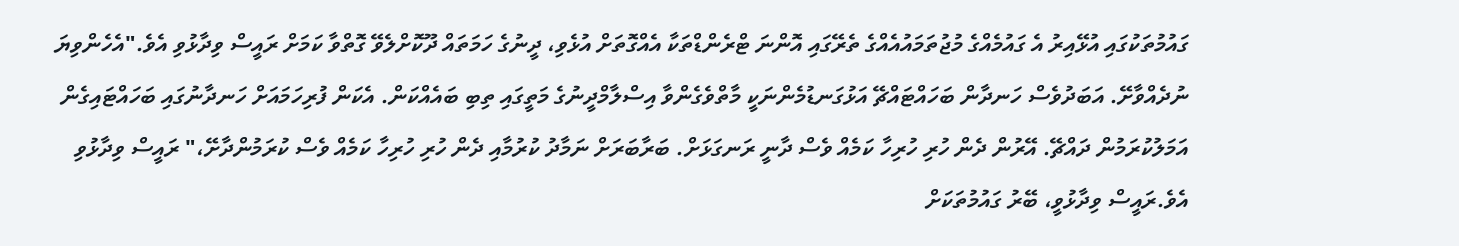ގައުމުތަކުގައި އުޅޭއިރު އެ ގައުމެއްގެ މުޖުތަމައުއެއްގެ ތެރޭގައި އޮންނަ ޓްރެންޑްތަކާ އެއްގޮތަށް އުޅެވި، ދީނުގެ ހަމަތައް ދޫކޮށްލެވޭ ގޮތްވާ ކަމަށް ރައީސް ވިދާޅުވި އެވެ."އެހެންވިޔަ ނުދެއްވާށޭ. އަބަދުވެސް ހަނދާން ބަހައްޓައްޗޭ އަޅުގަނޑުމެންނަކީ މާތްވެގެންވާ އިސްލާމްދީނުގެ މަތީގައި ތިބި ބައެއްކަން. އެކަން ފުރިހަމައަށް ހަނދާނުގައި ބަހައްޓައިގެން އަމަލުކުރަމުން ދައްޗޭ. އޭރުން ދެން ހުރި ހުރިހާ ކަމެއް ވެސް ދާނީ ރަނގަޅަށް. ބަރާބަރަށް ނަމާދު ކުރުމާއި ދެން ހުރި ހުރިހާ ކަމެއް ވެސް ކުރަމުންދާށޭ،" ރައީސް ވިދާޅުވި އެވެ.ރައީސް ވިދާޅުވީ، ބޭރު ގައުމުތަކަށް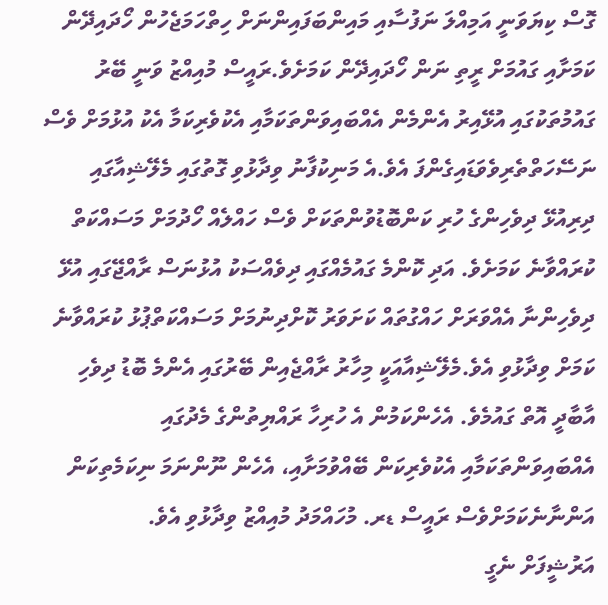ގޮސް ކިޔަވަނީ އަމިއްލަ ނަފުސާއި މައިންބަފައިންނަށް ހިތްހަމަޖެހުން ހޯދައިދޭން ކަމަށާއި ގައުމަށް ރީތި ނަން ހޯދައިދޭން ކަމަށެވެ.ރައީސް މުއިއްޒު ވަނީ ބޭރު ގައުމުތަކުގައި އުޅޭއިރު އެންމެން އެއްބައިވަންތަކަމާއި އެކުވެރިކަމާ އެކު އުޅުމަށް ވެސް ނަސޭހަތްތެރިވެވަޑައިގެންފަ އެވެ.އެ މަނިކުފާނު ވިދާޅުވި ގޮތުގައި މެލޭޝިއާގައި ދިރިއުޅޭ ދިވެހިންގެ ހުރި ކަންބޮޑުވުންތަކަށް ވެސް ހައްލެއް ހޯދުމަށް މަސައްކަތް ކުރައްވާނެ ކަމަށެވެ. އަދި ކޮންމެ ގައުމެއްގައި ދިވެއްސަކު އުޅުނަސް ރާއްޖޭގައި އުޅޭ ދިވެހިންނާ އެއްވަރަށް ހައްގުތައް ކަށަވަރު ކޮށްދިނުމަށް މަސައްކަތްޕުޅު ކުރައްވާނެ ކަމަށް ވިދާޅުވި އެވެ.މެލޭޝިއާއަކީ މިހާރު ރާއްޖެއިން ބޭރުގައި އެންމެ ބޮޑު ދިވެހި އާބާދީ އޮތް ގައުމެވެ. އެހެންކަމުން އެ ހުރިހާ ރައްޔިތުންގެ މެދުގައި އެއްބައިވަންތަކަމާއި އެކުވެރިކަން ބޭއްވުމަށާއި، އެހެން ނޫންނަމަ ނިކަމެތިކަން އަންނާނެކަމަށްވެސް ރައީސް ޑރ. މުހައްމަދު މުއިއްޒު ވިދާޅުވި އެވެ.
އަރުޝީފަށް ނެގީ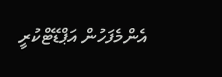އެންމެފަހުން އަޕްޑޭޓްކުރީ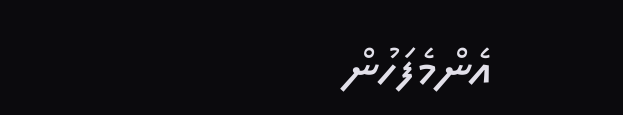އެންމެފަހުން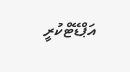އަޕްޑޭޓްކުރީ